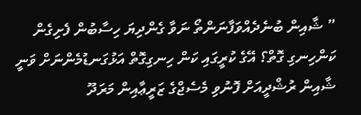” ޝާއިން ބުނެދެއްވަފާނަންތޯ ނަވާ ގެންދިޔަ ހިސާބުން ފެށިގެން ކަންހިނގި ގޮތް؟ އޭގެ ކުރީގައި ކަން ހިނގިގޮތް އަޅުގަނޑުމެންނަށް ވަނީ ޝާއިން ރުޝްދީއަށް ފޮނުވި މެސެޖްގެ ޒަރީޢާއިން މަރަދޫ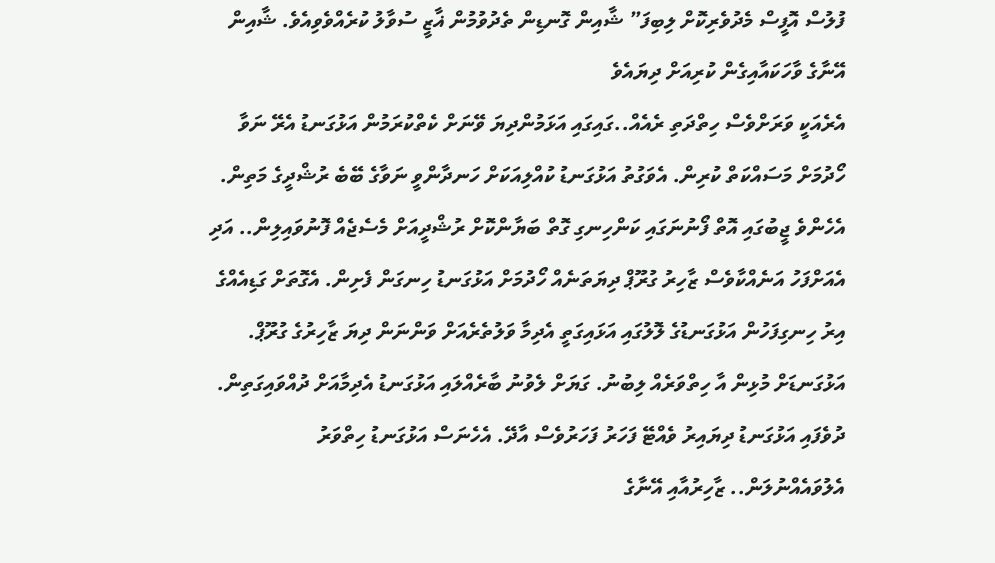ފުލުސް އޮފީސް މެދުވެރިކޮށް ލިބިފަ” ޝާއިން ގޮނޑިން ތެދުވުމުން ޣާޒީ ސުވާލު ކުރެއްވެވިއެވެ. ޝާއިން އޭނާގެ ވާހަކައާއިގެން ކުރިއަށް ދިޔައެވެ
އެރެއަކީ ވަރަށްވެސް ހިތްދަތި ރެއެއް..ގައިގައި އަޅަމުންދިޔަ ވޭނަށް ކެތްކުރަމުން އަޅުގަނޑު އެރޭ ނަވާ ހޯދުމަށް މަސައްކަތް ކުރިން. އެވަގުތު އަޅުގަނޑު ކުއްލިއަކަށް ހަނދާންވީ ނަވާގެ ބޭބެ ރުޝްދީގެ މަތިން. އެހެންވެ ޖީބުގައި އޮތް ފޯނުނަގައި ކަންހިނގި ގޮތް ބަޔާންކޮށް ރުޝްދީއަށް މެސެޖެއް ފޮނުވައިލިން.. އަދި އެއަށްފަހު އަނެއްކާވެސް ޒާހިރު ގުރޫޕް ދިޔަތަނެއް ހޯދުމަށް އަޅުގަނޑު ހިނގަން ފެށިން. އެގޮތަށް ގަޑިއެއްގެ އިރު ހިނގިފަހުން އަޅުގަނޑުގެ ލޮލުގައި އަޅައިގަތީ އެދިމާ ވަލުތެރެއަށް ވަންނަން ދިޔަ ޒާހިރުގެ ގުރޫޕް. އަޅުގަނޑަށް މުޅިން އާ ހިތްވަރެއް ލިބުނު. ގަޔަށް ލެވުނު ބާރެއްލައި އަޅުގަނޑު އެދިމާއަށް ދުއްވައިގަތިން. ދުވެފައި އަޅުގަނޑު ދިޔައިރު ވެއްޓޭ ފަހަރު ފަހަރުވެސް އާދޭ. އެހެނަސް އަޅުގަނޑު ހިތްވަރު އެލުވައެއްނުލަން.. ޒާހިރުއާއި އޭނާގެ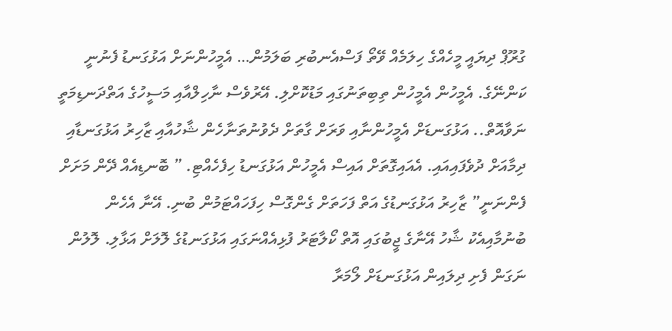ގުރޫޕް ދިޔައީ މީހެއްގެ ހިލަމެއް ވޭތޯ ފަސްއެނބުރި ބަލަމުން… އެމީހުންނަށް އަޅުގަނޑު ފެނުނީ ކަންނޭގެ. އެމީހުން އެމީހުން ތިބިތަނުގައި މަޑުކޮށްލި. އޭރުވެސް ނާހިލްއާއި މަސީހުގެ އަތްދަނޑިމަތީ ނަވާއޮތް.. އަޅުގަނޑަށް އެމީހުންނާއި ވަރަށް ގާތަށް ދެވުނުތަނާހެން ޝާހުއާއި ޒާހިރު އަޅުގަނޑާއި ދިމާއަށް ދުވެފައިއައި. އެއައިގޮތަށް އައިސް އެމީހުން އަޅުގަނޑު ހިފެހެއްޓި. ” ބޮނޑިއެއް ދޭން މަށަށް ފެންނަނީ” ޒާހިރު އަޅުގަނޑުގެ އަތް ފަހަތަށް ގެންގޮސް ހިފަހައްޓަމުން ބުނި. އޭނާ އެހެން ބުނުމާއިއެކު ޝާހު އޭނާގެ ޖީބުގައި އޮތް ކޯލާޓަރު ފުޅިއެއްނަގައި އަޅުގަނޑުގެ ލޮލަށް އަޅާލި. ލޮލުން ނަގަން ފެށި ދިލައިން އަޅުގަނޑަށް ލޯމަރާ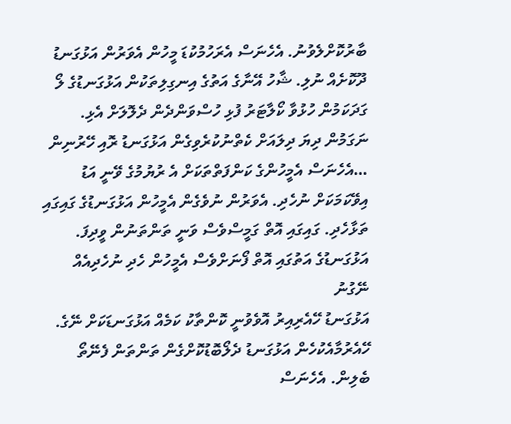ބާރުކޮށްލެވުނު. އެހެނަސް އެރަހުމުކުޑަ މީހުން އެވަރުން އަޅުގަނޑު ދޫކޮށެއް ނުލި. ޝާހު އޭނާގެ އަތުގެ އިނގިލިތަކުން އަޅުގަނޑުގެ ލޯ ގަދަކަމުން ހުޅުވާ ކޯލާޓަރު ފުޅި ހުސްވަންދެން ދެލޮލަށް އެޅި. ނަގަމުން ދިޔަ ދިލައަށް ކެތްނުކުރެވިގެން އަޅުގަނޑު ރޮއި ހޭރުނިން …އެހެނަސް އެމީހުންގެ ކަންފަތްތަކަށް އެ ރުޔުމުގެ ވޭނީ އަޑު އިވޭކަމަކަށް ނުހެދި. އެވަރުން ނުވެގެން އެމީހުން އަޅުގަނޑުގެ ގައިގައި ތަޅާހެދި. ގައިގައި އޮތް ގަމީސްވެސް ވަނީ ތަންތަނުން ވީދިފަ. އަޅުގަނޑުގެ އަތުގައި އޮތް ފޯނަށްވެސް އެމީހުން ހެދި ނުހެދިއެއް ނޭގުނު
އަޅުގަނޑު ހޭއެރިއިރު އޮވެވުނީ ކޮންތާކު ކަމެއް އަޅުގަނޑަކަށް ނޭގެ. ހޭއެރުމާއެކުހެން އަޅުގަނޑު ދެލޯބޮޑުކޮށްގެން ތަންތަން ފެނޭތޯ ބެލިން. އެހެނަސް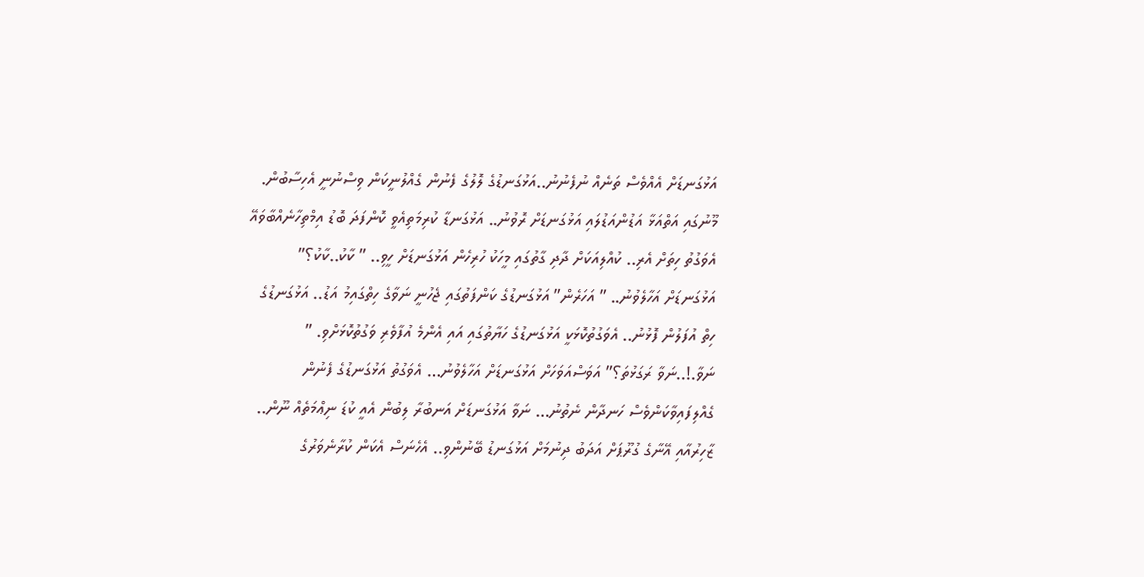އަޅުގަނޑަށް އެއްވެސް ތަނެއް ނުފެނުނު..އަޅުގަނޑުގެ ލޮލުގެ ފެނުން ގެއްލުނީކަން ވިސްނުނީ އެހިސާބުން. މޫނުގައި އަތްއަޅާ އަޑުންއަޑުލައި އަޅުގަނޑަށް ރޮވުނު.. އަޅުގަނޑާ ކުރިމަތިއެވީ ކޮންފަދަ ބޮޑު އިމްތިހާނެއްބާވައޭ އެވަގުތު ހިތަށް އެރި.. ކުއްލިއަކަށް ދާދި ގާތުގައި މީހަކު ހުރިހެން އަޅުގަނޑަށް ހީވި.. ” ކާކު..ކާކު؟” އަޅުގަނޑަށް އަހާލެވުނު.. ” އަހަރެން” އަޅުގަނޑުގެ ކަންފަތުގައި ޖެހުނީ ނަވާގެ ހިތްގައިމު އަޑު.. އަޅުގަނޑުގެ ހިތް އުފަލުން ފޮޅުނު.. އެވަގުތުކޮޅަކީ އަޅުގަނޑުގެ ހަޔާތުގައި އައި އެންމެ އުފާވެރި ވަގުތުކޮޅަށްވި. ” ނަވާ.!..ނަވާ ރަގަޅުތަ؟” އަވަސްއަވަހަށް އަޅުގަނޑަށް އަހާލެވުނު… އެވަގުތު އަޅުގަނޑުގެ ފެނުން ގެއްލިފައިވާކަންވެސް ހަނދާން ނެތުނު… ނަވާ އަޅުގަނޑަށް އަނބުރާ ލިބުން އެއީ ކުޑަ ނިޢްމަތެއް ނޫން.. ޒާހިރުއާއި އޭނާގެ ގުރޫޕަށް އަދަބު ދިނުމަށް އަޅުގަނޑު ބޭނުންވި.. އެހެނަސް އެކަން ކުރާނެވަރުގެ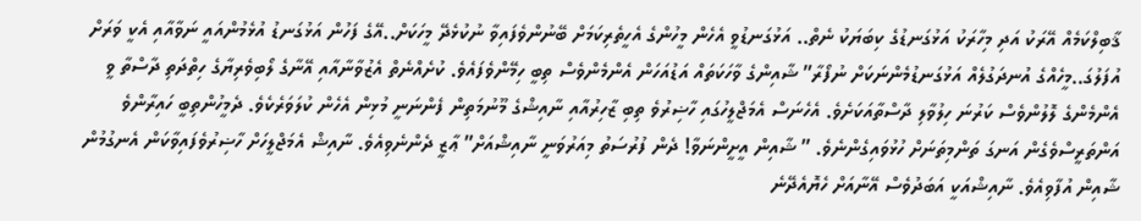ޤާބިލްކަމެއް އޭރަކު އަދި މިހާރަކު އަޅުގަނޑުގެ ކިބަޔަކު ނެތް.. އަޅުގަނޑުވީ އެހެން މީހުންގެ އެހީތެރިކަމަށް ބޭނުންވެފައިވާ ނުކުޅެދޭ މީހަކަށް..އޭގެ ފަހުން އަޅުގަނޑު އުޅެމުންއައީ ނަވާއާއި އެކީ ވަރަށް އުފަލުގަ..މީހެއްގެ އުނދަގުލެއް އަޅުގަނޑުމެންނަކަށް ނުފޯރާ” ޝާއިންގެ ވާހަކަތައް އަޑުއަހަން އެންމެންވެސް ތިބީ ހިމޭންވެފައެވެ. ކުށެއްނެތް އެޒުވާނާއާއި އޭނާގެ ލޯބިވެރިޔާގެ ހިތްދަތި ދާސްތާ ވީ އެންމެންގެ ލޮލުންވެސް ކަރުނަ ހިލުވާލި ދާސްތާއަކަށެވެ. އެހެނަސް އެމަޖްލީހުގައި ހާޟިރުވެ ތިބި ޒާހިރުއާއި ނާއިޝްގެ މޫނުމަތިން ފެންނަނީ މުޅިން އެހެން ކުލަވަރެކެވެ. ދެމީހުންތިބީ ހައިރާންވެ އަންތަރީސްވެގެން އަނގަ ތަންމިތަނަށް ހުޅުވައިގެންނެވެ. ” ޝާއިން އީށީންނަވާ! ދެން ފުރުސަތު މިއަރުވަނީ ނާއިޝްއަށް” ޢާޒީ ދެންނެވިއެވެ. ނާއިޝް އެމަޖްލީހަށް ހާޟިރުވެފައިވާކަން އެނގުމުން ޝާއިން އުފާވިއެވެ. ނާއިޝްއަކީ އަބަދުވެސް އޭނާއަށް ހެޔޮއެދޭނެ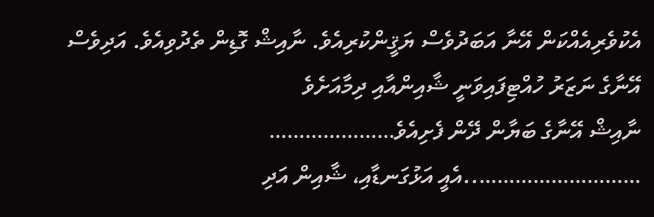އެކުވެރިއެއްކަން އޭނާ އަބަދުވެސް ޔަޤީންކުރިއެވެ. ނާއިޝް ގޮޑިން ތެދުވިއެވެ. އަދިވެސް އޭނާގެ ނަޒަރު ހުއްޓިފައިވަނީ ޝާއިންއާއި ދިމާއަށެވެ
ނާއިޝް އޭނާގެ ބަޔާން ދޭން ފެށިއެވެ…………………
………………………..އެއީ އަޅުގަނޑާއި، ޝާއިން އަދި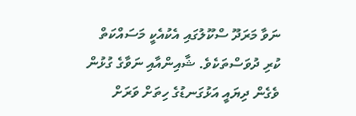ނަވާ މަރަދޫ ސްކޫލުގައި އެކުއެކީ މަސައްކަތް ކުރި ދުވަސްތަކެވެ. ޝާއިންއާއި ނަވާގެ ގުޅުން ވެގެން ދިޔައީ އަޅުގަނޑުގެ ހިތަށް ވަރަށް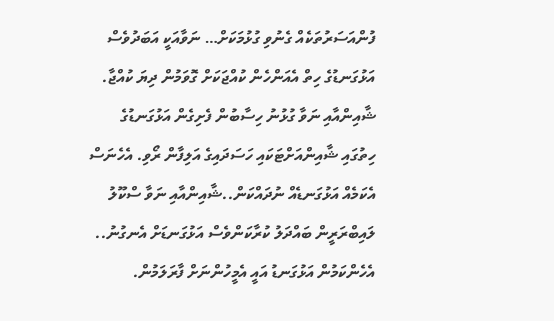ފުންއަސަރުތަކެއް ގެނުވި ގުޅުމަކަށް… ނަވާއަކީ އަބަދުވެސް އަޅުގަނޑުގެ ހިތް އެއަންހެން ކުއްޖަކަށް ގޮވަމުން ދިޔަ ކުއްޖާ. ޝާއިންއާއި ނަވާ ގުޅުނު ހިސާބުން ފެށިގެން އަޅުގަނޑުގެ ހިތުގައި ޝާއިންއަށްޓަކައި ހަސަދައިގެ އަލިފާން ރޯވި. އެހެނަސް އެކަމެއް އަޅުގަނޑެއް ނުދައްކަން..ޝާއިންއާއި ނަވާ ސްކޫލު ލައިބްރަރީން ބައްދަލު ކުރާކަންވެސް އަޅުގަނޑަށް އެނގުނު.. އެހެންކަމުން އަޅުގަނޑު އައީ އެމީހުންނަށް ފާރަލަމުން.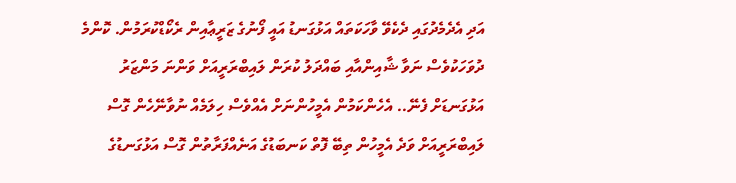އަދި އެދެމެދުގައި ދެކެވޭ ވާހަކަތައް އަޅުގަނޑު އައީ ފޯނުގެ ޒަރީޢާއިން ރެކޯޑްކުރަމުން. ކޮންމެ ދުވަހަކުވެސް ނަވާ ޝާއިންއާއި ބައްދަލު ކުރަން ލައިބްރަރީއަށް ވަންނަ މަންޒަރު އަޅުގަނޑަށް ފެނޭ.. އެހެންކަމުން އެމީހުންނަށް އެއްވެސް ހިލަމެއް ނުވާނޭހެން ގޮސް ލައިބްރަރީއަށް ވަދެ އެމީހުން ތިބޭ ފޮތް ކަނބަޑުގެ އަނެއްފަރާތުން ގޮސް އަޅުގަނޑުގެ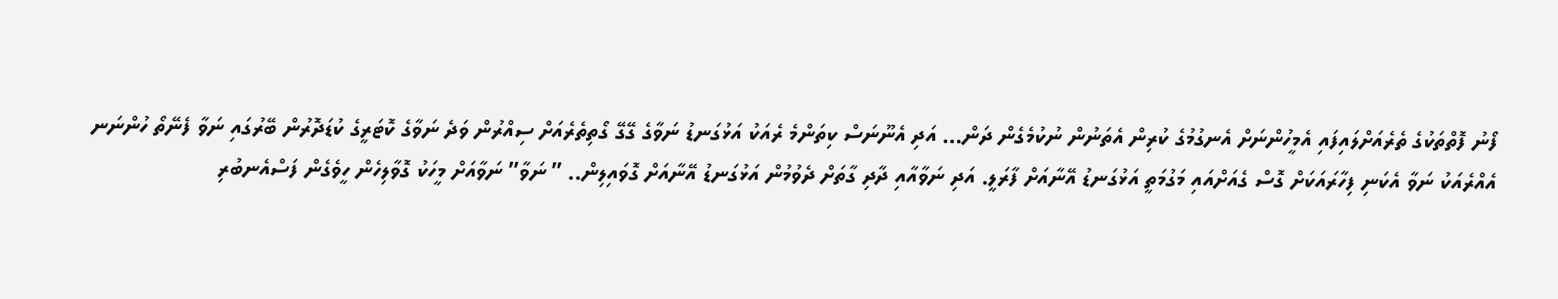ފޯނު ފޮތްތަކުގެ ތެރެއަށްލައިފައި އެމީހުންނަށް އެނގުމުގެ ކުރިން އެތަނުން ނުކުމެގެން ދަން… އަދި އެނޫނަސް ކިތަންމެ ރެއަކު އަޅުގަނޑު ނަވާގެ ގޭގޭ ގޯތިތެރެއަށް ސިއްރުން ވަދެ ނަވާގެ ކޮޓަރީގެ ކުޑަދޮރުން ބޭރުގައި ނަވާ ފެނޭތޯ ހުންނަނ
އެއްރެއަކު ނަވާ އެކަނި ފިހާރައަކަށް ގޮސް ގެއަށްއައި މަގުމަތީ އަޅުގަނޑު އޭނާއަށް ފާރަލީ. އަދި ނަވާއާއި ދާދި ގާތަށް ދެވުމުން އަޅުގަނޑު އޭނާއަށް ގޮވައިލިން.. ” ނަވާ” ނަވާއަށް މީހަކު ގޮވާލިހެން ހީވެގެން ފަސްއެނބުރި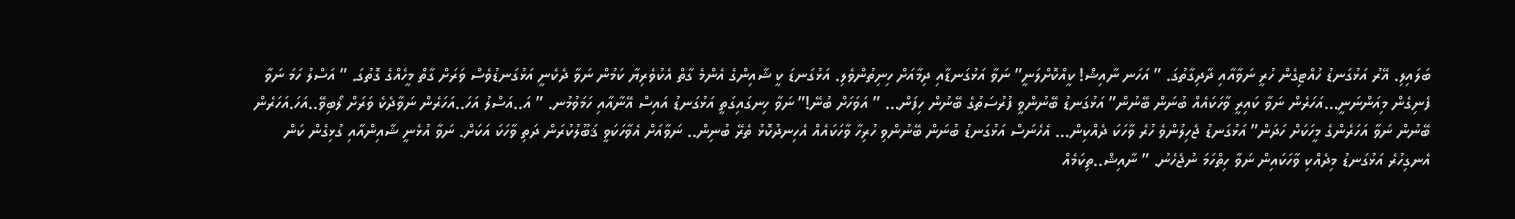ބަލައިލި. އޭރު އަޅުގަނޑު ހުއްޓިގެން ހުރީ ނަވާއާއި ދާދިގާތުގަ. ” އަހަނ ނާއިޝް! ކީއްކޮށްލަނީ” ނަވާ އަޅުގަނޑާއި ދިމާއަށް ހިނިތުންވެލި. އަޅުގަނޑަ ކީ ޝާއިންގެ އެންމެ ގާތް އެކުވެރިޔާ ކަމުން ނަވާ ދެކެނީ އަޅުގަނޑުވެސް ވަރަށް ގާތް މީހެއްގެ ގޮތުގަ. ” އަސްލު ހަމަ ނަވާ ފެނިގެން މިއަންނަނީ…އަހަރެން ނަވާ ކައިރީ ވާހަކައެއް ބުނަން ބޭނުން” އަޅުގަނޑު ބޭނުންވީ ފުރުސަތުގެ ބޭނުން ހިފަން… ” އަވަހަށް ބުނޭ!” ނަވާ ހިނގައިގަތީ އަޅުގަނޑު އައިސް އޭނާއާއި ހަމަވުމުނ. ” އަ..އަސްލު އަހަ..އަހަރެން ނަވާދެކެ ވަރަށް ލޯބިވޭ..އަހަ.އަހަރެން ބޭނުން ނަވާ އަހަރެންގެ މީހަކަށް ހަދަން” އަޅުގަނޑު ޖެހިލުންވެ ހުރެ ވާހަކަ ދެއްކިން… އެހެނަސް އަޅުގަނޑު ބުނަން ބޭނުންވި ހުރިހާ ވާހަކައެއް އެހިނދުކޮޅު ތެރޭ ބުނިން.. ނަވާއަށް އެވާހަކަވީ ޤަބޫލުކުރަން ދަތި ވާހަކަ އަކަށް. ނަވާ އުޅެނީ ޝާއިންއާއި ގުޅިގެން ކަން އެނގިހުރެ އަޅުގަނޑު މިދެއްކި ވާހަކައިން ނަވާ ހިތްހަމަ ނުޖެހެނު. ” ނާއިޝް..ތިކަމެއް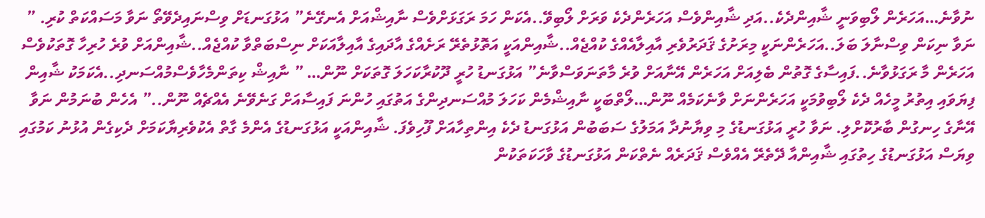ނުވާނެ…އަހަރެން ލޯބިވަނީ ޝާއިންދެކެ..އަދި ޝާއިންވެސް އަހަރެންދެކެ ވަރަށް ލޯބިވޭ..އެކަން ހަމަ ރަގަޅަށްވެސް ނާއިޝްއަށް އެނގޭނެ” އަޅުގަނޑަށް ވިސްނައިދެވޭތޯ ނަވާ މަސައްކަތް ކުރި. ” ނަވާ ނިކަން ވިސްނާލަ ބަލަ..އަހަރެންނަކީ މިރަށުގެ ޤަދަރުވެރި އާއިލާއެއްގެ ކުއްޖެއް..ޝާއިންއަކީ އަތޮޅުތެރޭ ރަށެއްގެ އާދައިގެ އާއިލާއަކަށް ނިސްބަތްވާ ކުއްޖެއް..ޝާއިންއަށް ވުރެ ހުރިހާ ގޮތަކުވެސް އަހަރެން މާ ރަގަޅުވާނެ..ފައިސާގެ ގޮތުން ބެލިއަށް އަހަރެން އޭނާއަށް ވުރެ މާތަނަވަސްވާނެ” އަޅުގަނޑު ހުރީ ދޫކުރާކަހަލަ ގޮތަކަށް ނޫން… ” ނާއިޝް ކިތަންމެހާވެސްމުއްސަނދި..އެކަމަކު ޝާއިން ފިޔަވައި އިތުރު މީހެއް ދެކެ ލޯބިވުމަކީ އަހަރެންނަށް ވާނެކަމެއް ނޫން…ލޯތްބަކީ ނާއިޝްމެން ކަހަލަ މުއްސަނދިންގެ އަތުގައި ހުންނަ ފައިސާއަށް ގަނެވޭނެ އެއްޗެއް ނޫން..” އެހެން ބުނަމުން ނަވާ އޭނާގެ ހިނގުން ބާރުކޮށްލި. ނަވާ ހުރީ އަޅުގަނޑުގެ މި ވިޔާނުދާ އަމަލުގެ ސަބަބުން އަޅުގަނޑު ދެކެ އިންތިހާއަށް ފޫހިވެފަ. ޝާއިންއަކީ އަޅުގަނޑުގެ އެންމެ ގާތް އެކުވެރިޔާކަމަށް ދެކިގެން އުޅުނު ކަމުގައި ވިޔަސް އަޅުގަނޑުގެ ހިތުގައި ޝާއިންއާ ދޭތެރޭ އެއްވެސް ޤަދަރެއް ނެތްކަން އަޅުގަނޑުގެ ވާހަކަތަކުން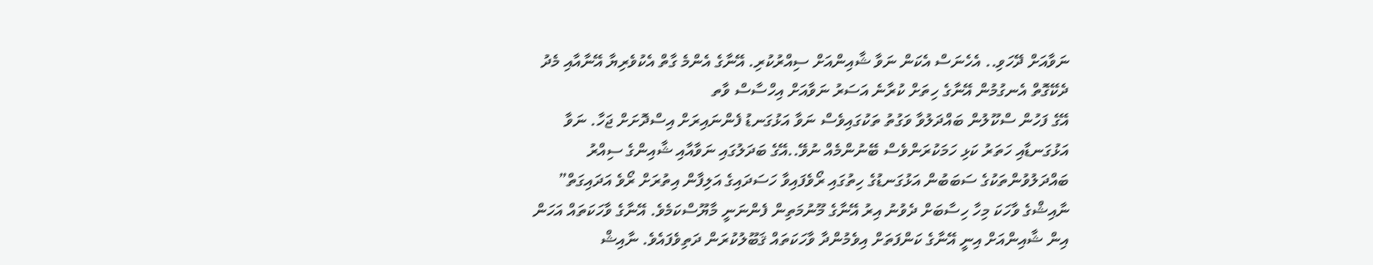ނަވާއަށް ދޭހަވި.. އެހެނަސް އެކަން ނަވާ ޝާއިންއަށް ސިއްރުކުރި. އޭނާގެ އެންމެ ގާތް އެކުވެރިޔާ އޭނާއާއި މެދު ދެކޭގޮތް އެނގުމުން އޭނާގެ ހިތަށް ކުރާނެ އަސަރު ނަވާއަށް އިހްސާސް ވާތ
އޭގެ ފަހުން ސްކޫލުން ބައްދަލުވާ ވަގުތު ތަކުގައިވެސް ނަވާ އަޅުގަނޑު ފެންނައިރަށް އިސްދޮށަށް ޖަހާ. ނަވާ އަޅުގަނޑާއި ހަތަރު ކަޅި ހަމަކުރަންވެސް ބޭނުންމެއް ނުވޭ..އޭގެ ބަދަލުގައި ނަވާއާއި ޝާއިންގެ ސިއްރު ބައްދަލުވުންތަކުގެ ސަބަބުން އަޅުގަނޑުގެ ހިތުގައި ރޯވެފައިވާ ހަސަދައިގެ އަލިފާން އިތުރަށް ރޯވެ އަދައިގަތް” ނާއިޝްގެ ވާހަކަ މިހާ ހިސާބަށް ދެވުނު އިރު އޭނާގެ މޫނުމަތިން ފެންނަނީ މާޔޫސްކަމެވެ. އޭނާގެ ވާހަކަތައް އަހަން އިން ޝާއިންއަށް އިނީ އޭނާގެ ކަންފަތަށް އިވެމުންދާ ވާހަކަތައް ޤަބޫލުކުރަން ދަތިވެފައެވެ. ނާއިޝް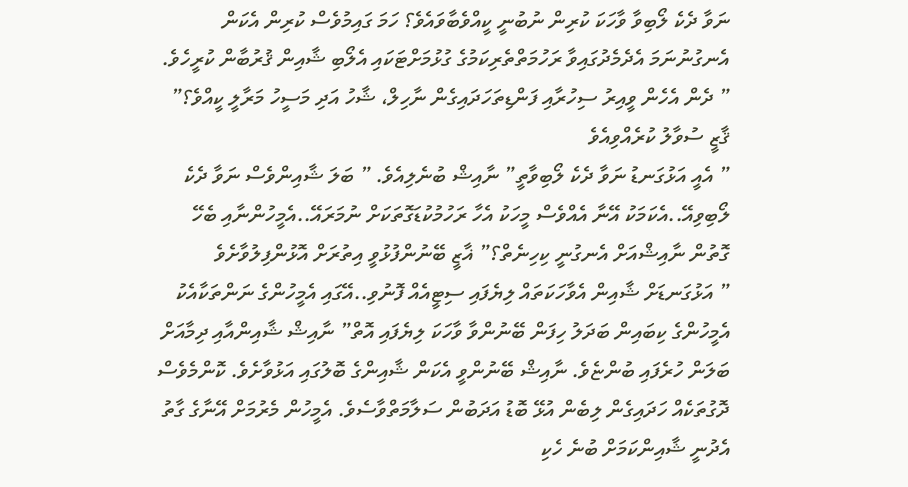ނަވާ ދެކެ ލޯބިވާ ވާހަކަ ކުރިން ނުބުނީ ކީއްވެބާވައެވެ؟ ހަމަ ގައިމުވެސް ކުރިން އެކަން އެނގުނުނަމަ އެދެމެދުގައިވާ ރަހުމަތްތެރިކަމުގެ ގުޅުމަށްޓަކައި އެލޯބި ޝާއިން ޤުރުބާން ކުރީހެވެ. ” ދެން އެހެން ވީއިރު ސިހުރާއި ފަންޑިތަހަދައިގެން ނާހިލް، ޝާހު އަދި މަސީހު މަރާލީ ކީއްވެ؟” ޤާޒީ ސުވާލު ކުރެއްވިއެވެ
” އެއީ އަޅުގަނޑު ނަވާ ދެކެ ލޯބިވާތީ” ނާއިޝް ބުނެލިއެވެ. ” ބަލަ ޝާއިންވެސް ނަވާ ދެކެ ލޯބިވިއޭ..އެކަމަކު އޭނާ އެއްވެސް މީހަކު އެހާ ރަހުމުކުޑަގޮތަކަށް ނުމަރައޭ..އެމީހުންނާއި ބެހޭ ގޮތުން ނާއިޝްއަށް އެނގުނީ ކިހިނެތް؟” ޣާޒީ ބޭނުންފުޅުވީ އިތުރަށް އޮޅުންފިލުވާށެވެ
” އަޅުގަނޑަށް ޝާއިން އެވާހަކަތައް ލިޔެފައި ސިޓީއެއް ފޮނުވި..އޭގައި އެމީހުންގެ ނަންތަކާއެކު އެމީހުންގެ ކިބައިން ބަދަލު ހިފަން ބޭނުންވާ ވާހަކަ ލިޔެފައި އޮތް” ނާއިޝް ޝާއިންއާއި ދިމާއަށް ބަލަން ހުރެފައި ބުންޏެވެ. ނާއިޝް ބޭނުންވީ އެކަން ޝާއިންގެ ބޮލުގައި އަޅުވާށެވެ. ކޮންމެވެސް ދޮގުތަކެއް ހަދައިގެން ލިބެން އުޅޭ ބޮޑު އަދަބުން ސަލާމަތްވާސެވެ. އެމީހުން މެރުމަށް އޭނާގެ ގާތު އެދުނީ ޝާއިންކަމަށް ބުނެ ހެކި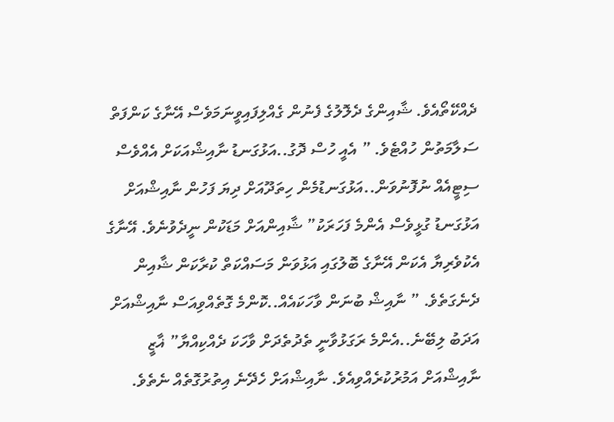ދެއްކޭތޯއެވެ. ޝާއިންގެ ދެލޮލުގެ ފެނުން ގެއްލިފައިވީނަމަވެސް އޭނާގެ ކަންފަތް ސަލާމަތުން ހުއްޓެވެ. ” އެއީ ހުސް ދޮގު..އަޅުގަނޑު ނާއިޝްއަކަށް އެއްވެސް ސިޓީއެއް ނުފޮނުވަން..އަޅުގަނޑުމެން ހިތަދޫއަށް ދިޔަ ފަހުން ނާއިޝްއަށް އަޅުގަނޑު ގުޅީވެސް އެންމެ ފަހަރަކު” ޝާއިންއަށް މަޑަކުން ނީދެވުނެވެ. އޭނާގެ އެކުވެރިޔާ އެކަން އޭނާގެ ބޮލުގައި އަޅުވަން މަސައްކަތް ކުރާކަން ޝާއިން ދެނެގަތެވެ. ” ނާއިޝް ބުނަން ވާހަކައެއް..ކޮންމެ ގޮތެއްވިއަސް ނާއިޝްއަށް އަދަބު ލިބޭނެ..އެންމެ ރަގަޅުވާނީ ތެދުތެދަށް ވާހަކަ ދެއްކިއްޔާ” ޣާޒީ ނާއިޝްއަށް އަމުރުކުރެއްވިއެވެ. ނާއިޝްއަށް ހެދޭނެ އިތުރުގޮތެއް ނެތެވެ.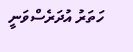ހަތަރު އުދަރެސްވަނީ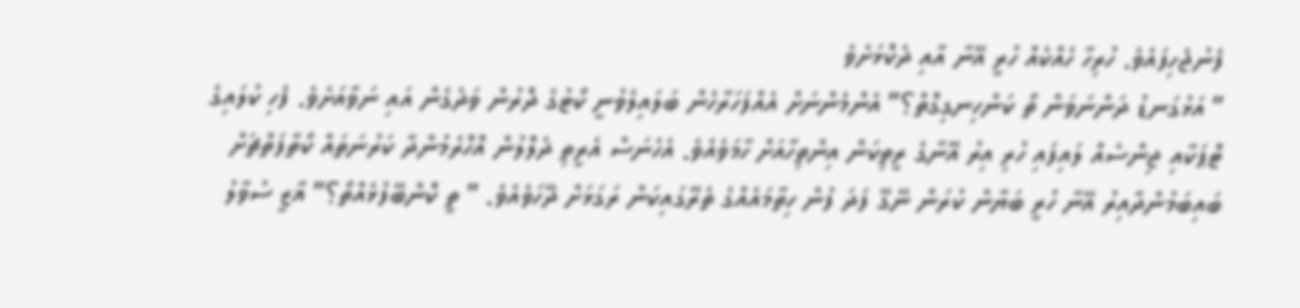ފެނުޖެހިފައެވެ. ހުރިހާ ހެއްކެއް ހުރީ އޭނާ އާއި ދެކޮޅަށެވެ
” އަޅުގަނޑު ދަންނަވަން ތޯ ކަންހިނގިގޮތް؟” އެންމެންނަށް އެއްފަހަރާހެން ބަލައިލެވުނީ ކޯޓުގެ ދޮރުން ވަދެގެން އައި ނަވާއަށެވެ. ފެހި ކުލައިގެ ޓޮޕަކާއި ޖިންސެއް ލައިފައި ހުރި އިރު އޭނާގެ ރީތިކަން އިންތިހާއަށް ހާމަވެއެވެ. އެހެނަސް އެރީތި ދެލޮލުން އޮހޮރެމުންދާ ކަރުނަތައް ކޯތާފަތްޗަށް ބައިބަމުންދާއިރު އޭނާ ހުރީ ބަޔާން ކުރަން ނޭގޭ ފަދަ ފުން ހިތާމައެއްގެ ތެރޭގައިކަން ރަގަޅަށް ދޭހަވެއެވެ. ” ތީ ކޮންބޭފުޅެއްތޯ؟” ޣާޒީ ސުވާލު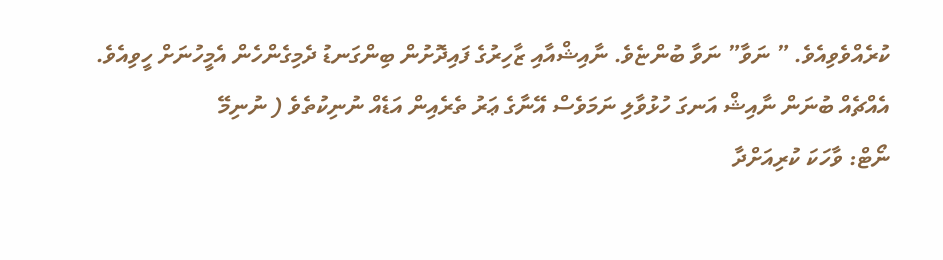ކުރެއްވެވިއެވެ. ” ނަވާ” ނަވާ ބުންޏެވެ. ނާއިޝްއާއި ޒާހިރުގެ ފައިދޮށުން ބިންގަނޑު ދެމިގެންހެން އެމީހުނަށް ހީވިއެވެ. އެއްޗެއް ބުނަން ނާއިޝް އަނގަ ހުޅުވާލި ނަމަވެސް އޭނާގެ ޢަރު ތެރެއިން އަޑެއް ނުނިކުތެވެ ( ނުނިމޭ
ނޯޓް: ވާހަކަ ކުރިއަށްދާ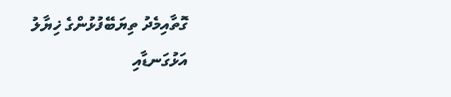ގޮތާއިމެދު ތިޔަބޭފުޅުންގެ ޚިޔާލު އަޅުގަނޑާއި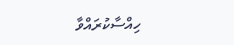ހިއްސާކުރައްވާ